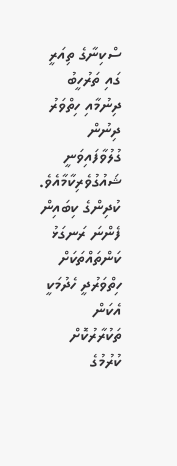ސްކިނާގެ ތިއަރީ ގައި ތަރުހީބު ދިނުމާއި ހިތްވަރު ދިނުން ގުލުވާފައިވަނީ ޝައުގުވެރިކާމާއެވެ.  ކުދިންގެ ކިބައިން ފެންނަ ރަނގަޅު ކަންތައްތަކަށް ހިތްވަރުދީ ހެދުމަކީ އެކަން ތަކުރާރުކޮށް ކުރުމުގެ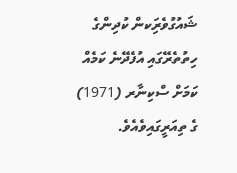ޝައުގުވެރިަކން ކުދިންގެ ހިތުތެރޭގައި އުފެދޭނެ ކަމެއް ކަމަށް ސްކިނާރ (1971) ގެ ތިއަރީގައިވެއެވެ.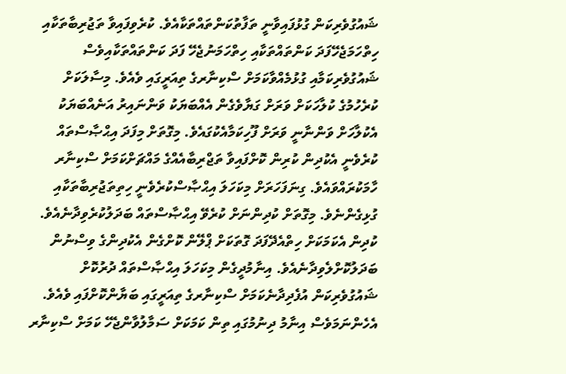ޝައުގުވެރިކަން ގުޅުފައިވާނީ ތަފާތުކަންތައްތަކާއެވެ. ކުރެވިފައިވާ ތަޖުރިބާތަކާއި ހިތްހަމަޖެހޭފަދަ ކަންތައްތަކާއި ހިތްހަމަނުޖެހޭ ފަދަ ކަންތައްތަކާއިވެސް ޝައުގުވެރިކަމާއި ގުޅުމެއްވާކަމަށް ސްކިނާރގެ ތިއަރީގައި ވެއެވެ. މިސާލަކަށް ކުރެހުމުގެ ކުލާހަކަށް ވަރަށް ގަޔާވެގެން އެއްބަޔަކު ވަންނައިރު އަނެއްބަޔަކު އެކުލާހަށް ވަންނާނީ ވަރަށް ފޫހިކަމާއެކުގައެވެ. މިގޮތަށް މިފަދަ އިޙްޞާސްތައް ކުރެވެނީ އެކުދިން ކުރިން ކޮށްފައިވާ ތަޖްރިބާއެއްގެ މައްޗަށްކަމަށް ސްކިނާރ ހާމަކުރައްވައެވެ. ގިނަފަހަރަށް މިކަހަލަ އިޙްޞާސްކުރެވެނީ ހިތިތަޖުރިބާތަކާއި ގުޅިގެންނެވެ. މިގޮތަށް ކުދިންނަށް ކުރެވޭ އިޙްޞާސްތައް ބަދަލުކުރެވިދާނެއެވެ. ކުދިން އެކަމަކަށް ހިތްއެދޭފަދަ ގޮތަކަށް ޕްލޭން ކޮށްގެން އެކުދިންގެ ވިސްނުން ބަދަލުކޮށްލެވިދާނެއެވެ. އިނާމުދީގެން މިކަހަލަ އިޙްޞާސްތައް ދުރުކޮށް ޝައުގުވެރިކަން އުފެދިދާނެކަމަށް ސްކިނާރގެ ތިއަރީގައި ބަޔާންކޮށްފައި ވެއެވެ. އެހެންނަމަވެސް އިނާމު ދިނުމުގައި ތިން ކަމަކަށް ސަމާލުވާންޖެހޭ ކަމަށް ސްކިނާރ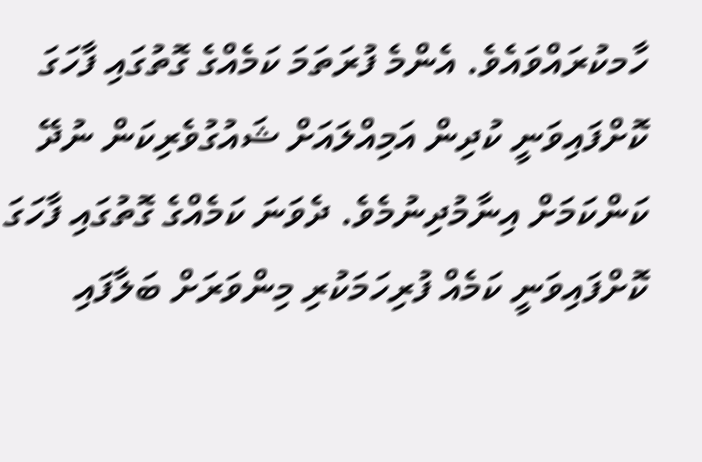ހާމކުރައްވައެވެ. އެންމެ ފުރަތަމަ ކަމެއްގެ ގޮތުގައި ފާހަގަ ކޮށްފައިވަނީ ކުދިން އަމިއްލައަށް ޝައުގުވެރިކަން ނުދޭ ކަންކަމަށް އިނާމުދިނުމެވެ. ދެވަނަ ކަމެއްގެ ގޮތުގައި ފާހަގަ ކޮށްފައިވަނީ ކަމެއް ފުރިހަމަކުރި މިންވަރަށް ބަލާފައި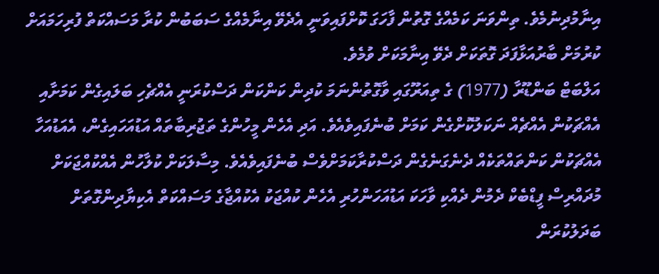އިނާމުދިނުމެވެ. ތިންވަނަ ކަމެއްގެ ގޮތުން ފާހަގަ ކޮށްފައިވަނީ އެދެވޭ އިނާމެއްގެ ސަބަބުން ކުރާ މަސައްކަތް ފުރިހަމައަށް ކުރުމަށް ބާރުއަޅާފަދަ ގޮތަކަށް ދެވޭ އިނާމަކަށް ވުމެވެ.
އަލްބަޓް ބަންޑޫރާ (1977) ގެ ތިއަރޫގައި ވާގޮތުންނަމަ ކުދިން ކަންކަން ދަސްކުރަނީ އެއްޗެހި ބަލައިގެން ކަމަށާއި އެއްޗަކުން އެއްޗެއް ނަކަލުކޮށްގެން ކަމަށް ބުނެފައިވެއެވެ. އަދި އެހެން މީހުންގެ ތަޖުރިބާތައް އަޑުއަހައިގެން، އެއަޑުއަހާ އެއްޗަކުން ކަންތައްތަކެއް ދެނެގަނެގެން ދަސްކުރާކަމަށްވެސް ބުނެފައިވެއެވެ. މިސާލަކަށް ކުލާހުން އެއްކުއްޖަކަށް މުދައްރިސް ފީޑްބެކް ދެމުން ދެއްކި ވާހަކަ އަޑުއަހަންހުރި އެހެން ކުއްޖަކު އެކުއްޖާގެ މަސައްކަތް އެކިޔާދިންގޮތަށް ބަދަލުކުރަން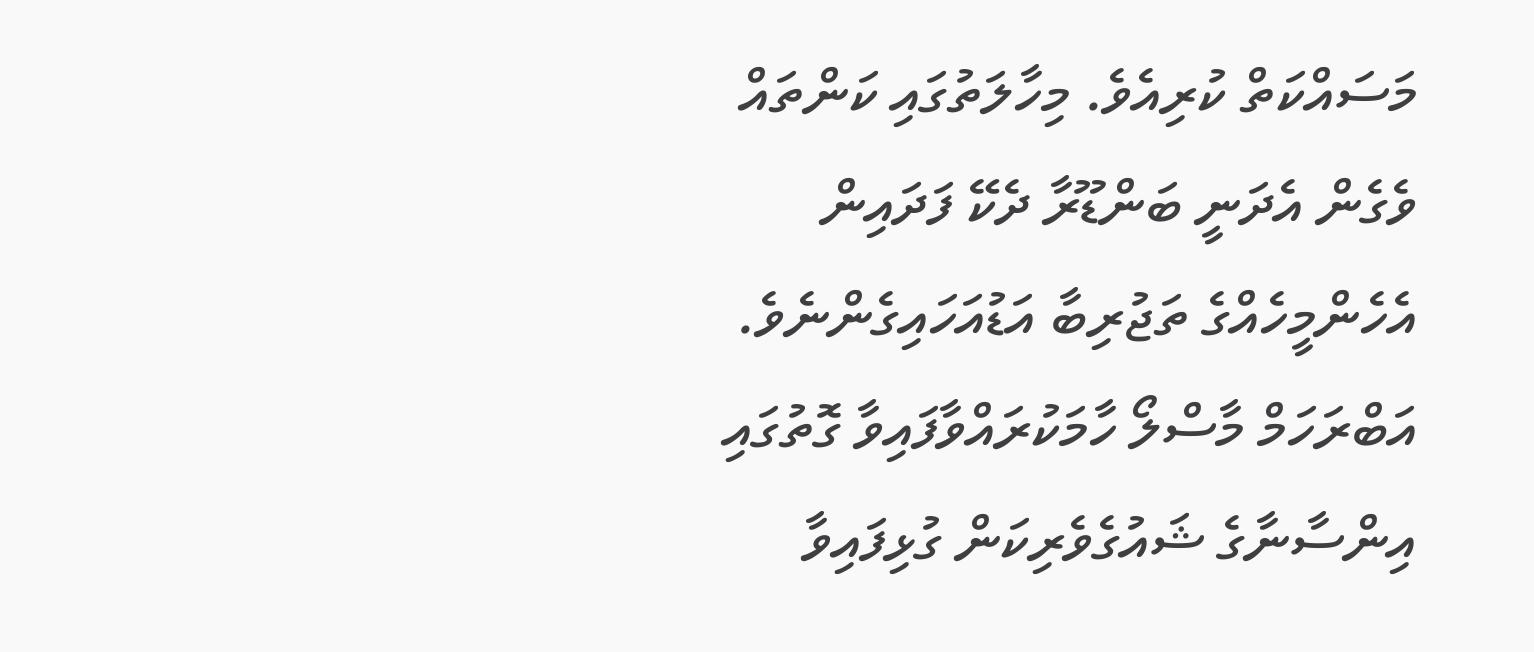މަސައްކަތް ކުރިއެވެ. މިހާލަތުގައި ކަންތައް ވެގެން އެދަނީ ބަންޑޫރާ ދެކޭ ފަދައިން އެހެންމީހެއްގެ ތަޖުރިބާ އަޑުއަހައިގެންނެވެ.
އަބްރަހަމް މާސްލޯ ހާމަކުރައްވާފައިވާ ގޮތުގައި އިންސާނާގެ ޝައުގެވެރިކަން ގުޅިފައިވާ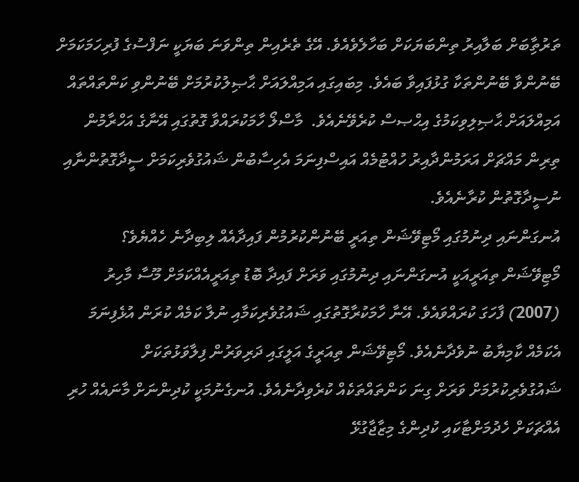ތަރުތާިބަށް ބަލާއިރު ތިންބަޔަކަށް ބަހާލެވެއެވެ. އޭގެ ތެރެއިން ތިންވަނަ ބަޔަކީ ނަފްސުގެ ފުރިހަމަކަމަށް ބޭނުންވާ ބޭނުންތަކާ ގުޅުފައިވާ ބައެވެ. މިބައިގައި އަމިއްލައަށް ޙާޞިލުކުރުމަށް ބޭނުންވި ކަންތައްތައް އަމިއްލައަށް ޙާޞިލިވިކަމުގެ އިޙްޞސް ކުރެވޭނެއެވެ.  މާސްލޯ ހާމަކުރައްވާ ގޮތުގައި އޭނާގެ އަހްރާމުން ތިރިން މައްޗަށް އަރަމުންދާއިރު ހުއްޓުމެއް އައިސްފިނަމަ އެހިސާބުން ޝައުގުވެރިކަމަށް ސީދާގޮތުންނާއި ނުސީދާގޮތުން ކުރާނެއެވެ.
އުނގަންނައި ދިނުމުގައި މޯޓިވޭޝަން ތިއަރީ ބޭނުންކުރުމުން ފައިދާއެއް ލިބިދާނެ ހެއްޔެވެ؟
މޯޓިވޭޝަން ތިއަރީއަކީ އުނގަންނައި ދިނުމުގައި ވަރަށް ފައިދާ ބޮޑު ތިއަރީއެއްކަމަށް މޫސާ މާހިރު (2007) ފާހަގަ ކުރައްވައެވެ. އޭނާ ހާމަކުރާގޮތުގައި ޝައުގުވެރިކަމާއި ނުލާ ކަމެއް ކުރަން އުޅެފިނަމަ އެކަމެއް ކާމިޔާބު ނުވެދާނެއެވެ. މޯޓިވޭޝަން ތިއަރީގެ އަލީގައި ދަރިވަރުން ފިލާވަޅުތަކަށް ޝައުގުވެރިކުރުމަށް ވަރަށް ގިނަ ކަންތައްތަކެއް ކުރެވިދާނެއެވެ. އުނގެނުމަކީ ކުދިންނަށް މާނައެއް ހުރި އެއްޗަކަށް ހެދުމަށްޓާކައި ކުދިންގެ މިޒާޖާގުޅޭ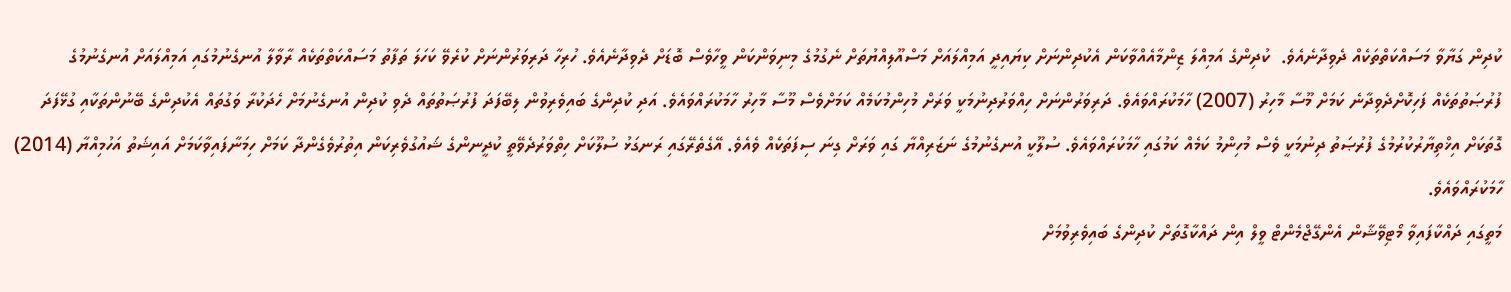ކުދިން ގަޔާވާ މަސައްކަތްތަކެއް ދެވިދާނެއެވެ.  ކުދިންގެ އަމިއްލަ ޒިންމާއެއްވާކަން އެކުދިންނަށް ކިޔައިދީ އަމިއްލައަށް މަސްއޫލިއްޔުތަށް ނެގުމުގެ މިނިވަންކަން ވީހާވެސް ބޮޑަށް ދެވިދާނެއެވެ. ހުރިހާ ދަރިވަރުންނަށް ކުރެވޭ ކަހަލަ ތަފާތު މަސައްކަތްތަކެއް ރާވާލާ އުނގެނުމުގައި އަމިއްލައަށް އުނގެނުމުގެ ފުރުޞަތުތަކެއް ފަހިކޮށްދެވިދާނެ ކަމަށް މޫސާ މާހިރު (2007) ހާމަކުރައްވައެވެ. ދަރިވަރުންނަށް ހިއްވަރުދިނުމަކީ ވަރަށް މުހިންމުކަމެއް ކަމަށްވެސް މޫސާ މާހިރު ހާމަކުރައްވައެވެ. އަދި ކުދިންގެ ބައިވެރިވުން ލިބޭފަދަ ފުރުޞަތުތައް ދެވި ކުދިން އުނގެނުމަށް ހެދަކުރާ ވަގުތައް އެކުދިންގެ ބޭނުންތަކާއި ގުޅޭފަދަ ގޮތަކަށް އިޚްތިޔާރުކުރުމުގެ ފުރުޞަތު ދިނުމަކީ ވެސް މުހިންމު ކަމެއް ކަމުގައި ހާމަކުރައްވައެވެ. ސުލޫކީ އުނގެނުމުގެ ނަޒަރިއްޔާ ގައި ވަރަށް ގިނަ ސިފަތަކެއް ވެއެވެ. އޭގެތެރޭގައި ރަނގަޅު ސުލޫކަށް ހިތްވަރުދެވޭތީ ކުދީނންގެ ޝައުގުވެރިކަން އިތުރުވެގެންދާ ކަމަށް ހިމަނާފައިވާކަމަށް އައިޝަތު އަހުމިއްޔާ (2014) ހާމަކުރައްވައެވެ.
މަތީގައި ދައްކާފައިވާ މޯޓިވޭޝާން އެންގޭޖްމެންޓް ވީލް އިން ދައްކާގޮތަށް ކުދިންގެ ބައިވެރިވުމަށް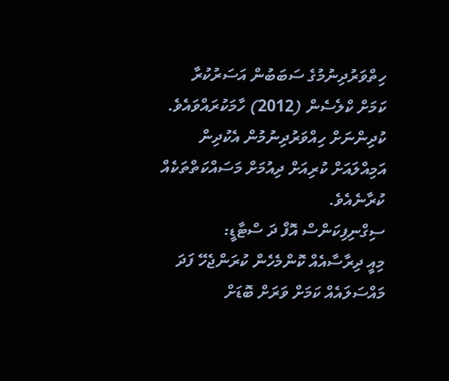ހިތްވަރުދިނުމުގެ ސަބަބުން އަސަރުކުރާ ކަމަށް ކްލެސެން (2012) ހާމަކުރައްވައެވެ. ކުދިންނަށް ހިއްވަރުދިނުމުން އެކުދިން އަމިއްލައަށް ކުރިއަށް ދިއުމަށް މަސައްކަތްތަކެއް ކުރާނެއެވެ.
ސިގްނިފިކަންސް އޮފް ދަ ސްޓާޑީ:
މިއީ ދިރާސާއެއް ކޮންމެހެން ކުރަންޖެހޭ ފަދަ މައްސަލައެއް ކަމަށް ވަރަށް ބޮޑަށް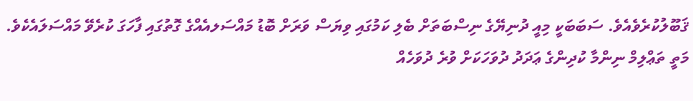ޤަބޫލުކުރެވެއެވެ. ސަބަބަކީ މިއީ ދުނިޔޭގެ ނިސްބަތަށް ބެލި ކަމުގައި ވިޔަސް ވަރަށް ބޮޑު މައްސަލއެއްގެ ގޮތުގައި ފާހަގަ ކުރެވޭ މައްސަލައެކެވެ. މަތީ ތަޢްލިމް ނިންމާ ކުދިންގެ ޢަދަދު ދުވަހަކަށް ވުރެ ދުވަހެއް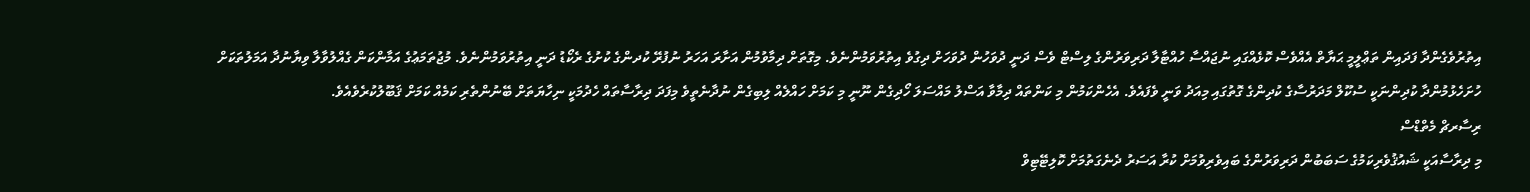އިތުރުވެގެންދާ ފަދައިން ތަޢްލީމީ ޙަޔާތް އެއްވެސް ކޮޅެއްގައި ނުޖައްސާ ހުއްޓާލާ ދަރިވަރުންގެ ލިސްޓް ވެސް ދަނީ ދުވަހުން ދުވަހަށް ދިގުވެ އިތުރުވަމުންނެވެ. މިގޮތަށް ދިމާވުމުން އަށާރަ އަހަރު ނުފުރޭ ކުދންގެ ކުށުގެ ރެކޯޑު ދަނީ އިތުރުވަމުންނެވެ. މުޖުތަމަޢުގެ އަމާންކަން ގެއްލުވާލާ ވިޔާނުދާ އަމަލުތަކަށް ހުށަހެޅުމުންދާ ކުދިންނަކީ ސުކޫލް މަދަރުސާގެ ކުދިންގެ ގޮތުގައި މިއަދު ވަނީ ވެފައެވެ. އެހެންކަމުން މި ކަންތައް ދިމާވާ އަސްލު މައްސަލަ ހޯދިގެން ނޫނީ މި ކަމަށް ހައްލެއް ލިބިގެން ނުދާނެތީވެ މިފަދަ ދިރާސާތައް ހެދުމަކީ ނިހާޔަތަށް ބޭނުންތެރި ކަމެއް ކަމަށް ޤަބޫލުކުރެވެއެވެ.
ރިސާރޗް މެތްޑްސް
މި ދިރާސާއަކީ ޝައުޤުވެރިކަމުގެ ސަބަބުން ދަރިވަރުންގެ ބައިވެރިވުމަށް ކުރާ އަސަރު ދެނެގަތުމަށް ކޮލިޓޭޓިވް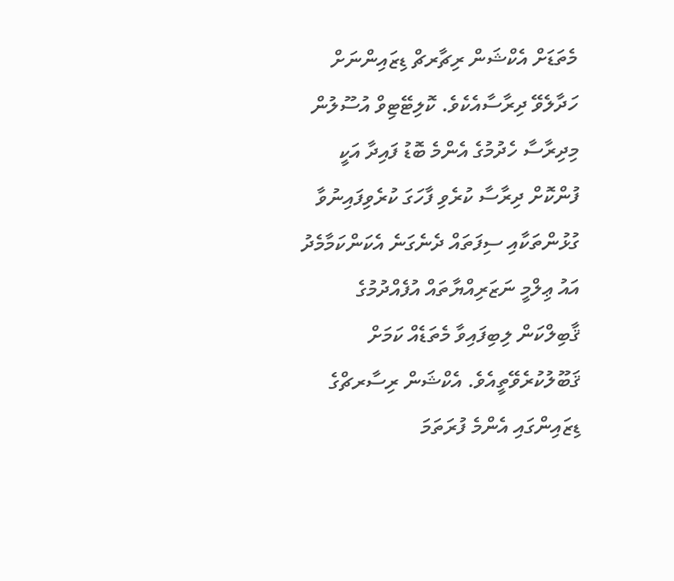މެތަޑަށް އެކްޝަން ރިޗާރޗް ޑިޒައިންނަށް ހަދާލެވޭ ދިރާސާއެކެވެ. ކޮލިޓޭޓިވް އުސޫލުން މިދިރާސާ ހެދުމުގެ އެންމެ ބޮޑު ފައިދާ އަކީ ފުންކޮށް ދިރާސާ ކުރެވި ފާހަގަ ކުރެވިފައިނުވާ ގުޅުންތަކާއި ސިފަތައް ދެނެގަނެ އެކަންކަމާމެދު އައު ޢިލްމީ ނަޒަރިއްޔާތައް އުފެއްދުމުގެ ޤާބިލްކަން ލިބިފައިވާ މެތަޑެއް ކަމަށް ޤަބޫލުކުރެވޭތީއެވެ. އެކްޝަން ރިސާރޗްގެ ޑިޒައިންގައި އެންމެ ފުރަތަމަ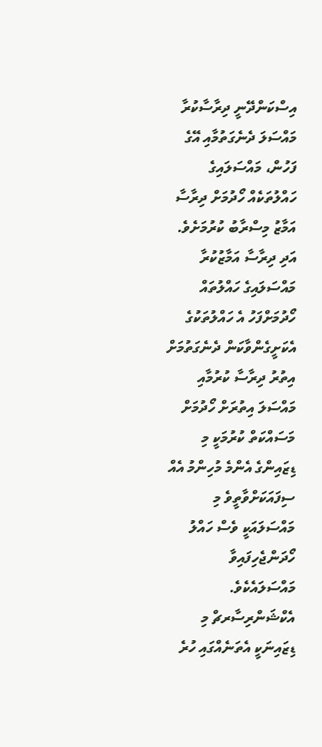އިސްކަންދޭނީ ދިރާސާކުރާ މައްސަލަ ދެނެގަތުމާއި އޭގެ ފަހުން، މައްސަލައިގެ ހައްލުތަކެއް ހޯދުމަށް ދިރާސާ އަމާޒު މިސްރާބު ކުރުމަށެވެ. އަދި ދިރާސާ އަމާޒުކުރާ މައްސަލައިގެ ހައްލުތައް ހޯދުމަށްފަހު އެ ހައްލުތަކުގެ އެކަށީގެންވާކަން ދެނެގަތުމަށް އިތުރު ދިރާސާ ކުރުމާއި މައްސަލަ އިތުރަށް ހޯދުމަށް މަސައްކަތް ކުރުމަކީ މި ޑިޒައިންގެ އެންމެ މުހިންމު އެއް ސިފައަކަށްވާތީވެ މި މައްސަލައަކީ ވެސް ހައްލު ހޯދަންޖެހިފައިވާ މައްސަލައެކެވެ.
އެކްޝަންރިސާރޗް މި ޑިޒައިނަކީ އެތަނެއްގައި ހުރެ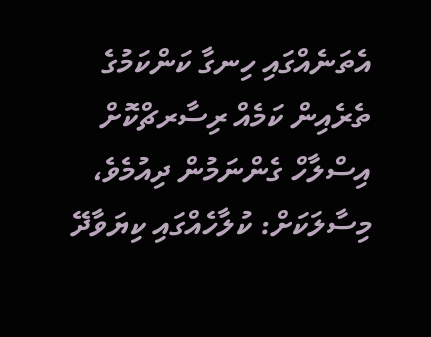އެތަނެއްގައި ހިނގާ ކަންކަމުގެ ތެރެއިން ކަމެއް ރިސާރޗްކޮށް އިސްލާހް ގެންނަމުން ދިއުމެވެ، މިސާލަކަށް: ކުލާހެއްގައި ކިޔަވާދޭ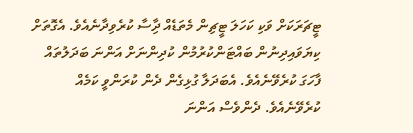ޓީޗަރަކަށް ވަކި ކަހަލަ ޓީޗިން މެތަޑެއް ދިާސާ ކުރެވިދާނެއެވެ. އެގޮތަށް ކިޔަވައިދިނުން ބައްޓަންކުރުމުން ކުދިންނަށް އަންނަ ބަދަލުތައް ފާހަގަ ކުރެވޭނެއެވެ. އެބަދަލާ ގުޅިގެން ދެން ކުރަންވީ ކަމެއް ކުރެވޭނެއެވެ. ދެންވެސް އަންނަ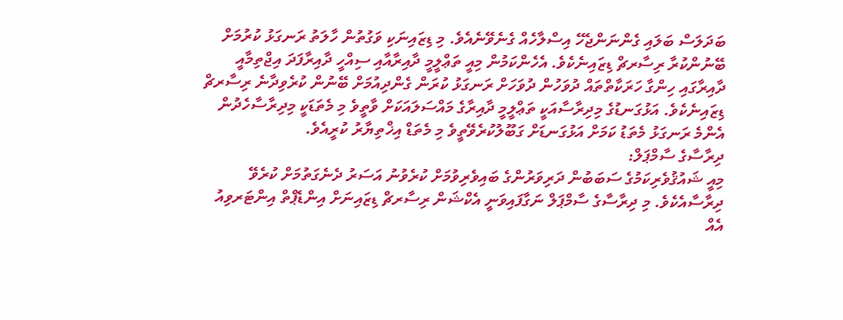ބަދަލަސް ބަލައި ގެންނަންޖެހޭ އިސްލާހެއް ގެނެވޭނެއެވެ. މި ޑިޒައިނަކި ވަގުތުން ހާލަތު ރަނގަޅު ކުރުމަށް ބޭނުންކުރާ ރިސާރޗް ޑިޒައިނެކެވެ. އެހެންކަމުން މިއީ ތަޢްލީމީ ދާއިރާއާއި ސިއްހީ ދާއިރާފަދަ އިޖްތިމާއީ ދާއިރާގައި ހިންގާ ހަރަކާތްތައް ދުވަހުން ދުވަހަށް ރަނގަޅު ކުރަން ގެންދިއުމަށް ބޭނުން ކުރެވިދާނެ ރިސާރޗް ޑިޒައިނެކެވެ. އަޅުގަނޑުގެ މިދިރާސާއަކީ ތަޢްލީމީ ދާއިރާގެ މައްސަލައަކަށް ވާތީވެ މި މެތަޑަކީ މިދިރާސާހެދުން އެންމެ ރަނގަޅު މެތަޑު ކަމަށް އަޅުގަނޑަށް ގަބޫލުކުރެވޭތީވެ މި މެތަޑް އިޚްތިޔާރު ކުރީއެވެ.
ދިރާސާގެ ސާމްޕަލް:
މިއީ ޝައުޤުވެރިކަމުގެ ސަބަބުން ދަރިވަރުންގެ ބައިވެރިވުމަށް ކުރެވުނު އަސަރު ދެނެގަތުމަށް ކުރެވޭ ދިރާސާއެކެވެ. މި ދިރާސާގެ ސާމްޕަލް ނަގާފައިވަނީ އެކްޝަން ރިސާރޗް ޑިޒައިނަށް އިންޑެޕްތް އިންޓަރވިއު އެއް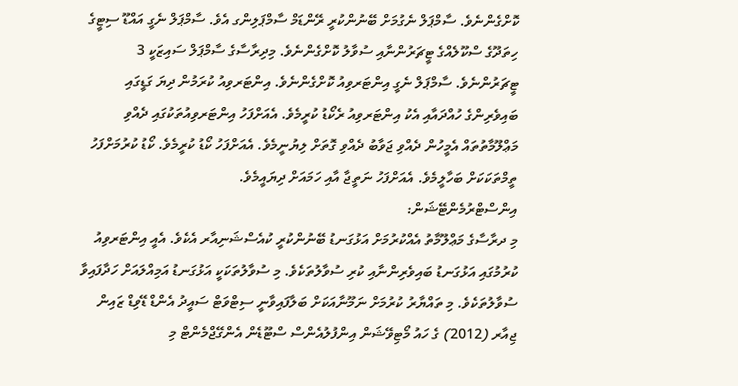ކޮށްގެންނެވެ. ސާމްޕަލް ނެގުމަށް ބޭނުންކުރީ ރޭންޑަމް ސާމްޕަލިންގ އެވެ. ސާމްޕަލް ނެގީ އައްޑޫ ސިޓީގެ ހިތަދޫގެ ސްކޫލެއްގެ ޓީޗަރުންނާއި ސުވާލު ކޮށްގެންނެވެ. މިދިރާސާގެ ސާމްޕަލް ސައިޒަކީ 3 ޓީޗަރުންނެވެ. ސާމްޕަލް ނެގީ އިންޓަރވިއު ކޮށްގެންނެވެ. އިންޓަރވިއު ކުރަމުން ދިޔަ ގަޑީގައި ބައިވެރިންގެ ހުއްދައާއި އެކު އިންޓަރވިއު ރެކޯޑު ކުރީމެވެ. އެއަށްފަހު އިންޓަރވިއުތަކުގައި ދެއްވި މަޢްލޫމާތުތައް އެމީހުން ދެއްވި ޖަވާބު ދެއްވި ގޮތަށް ލިޔުނީމެވެ. އެއަށްފަހު ކޯޑު ކުރީމެވެ. ކޯޑު ކުރުމަށްފަހު ތީމްތަކަކަށް ބަހާލީމެވެ. އެއަށްފަހު ނަތީޖާ އާއި ހަމައަށް ދިޔައީމެވެ.
އިންސްޓްރުމެންޓޭޝަން:
މި ދރާސާގެ މަޢްލޫމާތު އެއްކުރުމަށް އަޅުގަނޑު ބޭނުންކުރީ ކުއެސްޝަނިއާރ އެކެވެ. އެއީ އިންޓަރވިއު ކުރުމުގައި އަޅުގަނޑު ބައިވެރިންނާއި ކުރި ސުވާލުތަކެވެ. މި ސުވާލުތަކަކީ އަޅުގަނޑު އަމިއްލައަށް ހަދާފައިވާ ސުވާލުތަކެވެ. މި ތައްޔާރު ކުރުމަށް ނަމޫނާއަކަށް ބަލާފައިވާނީ ސިޓްވަޓް ސައީދު އެންޑް ޑޭވިޑް ޒައިން ޖިއާރ (2012) ގެ ހައު މޯޓިވޭޝަން އިންފުލުއެންސް ސްޓޫޑެން އެންގޭޖްމެންޓް މި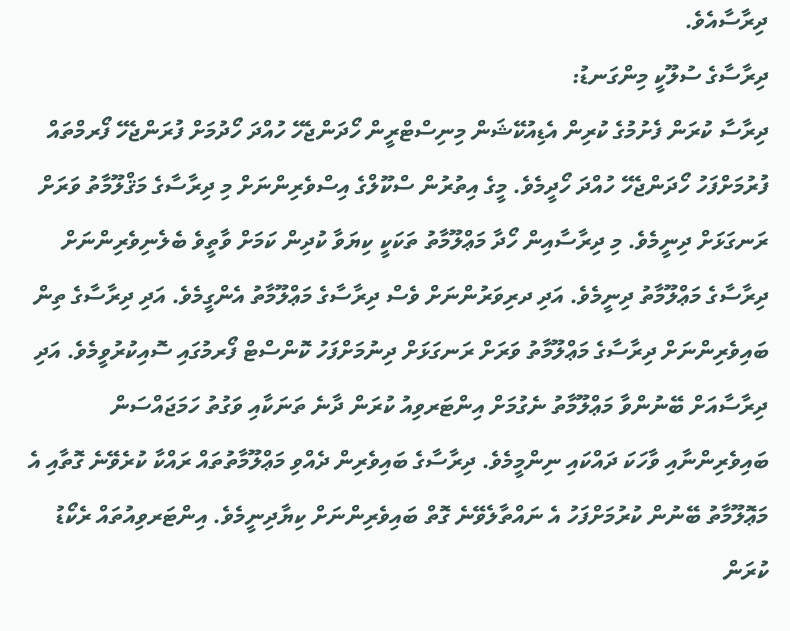ދިރާސާއެވެ.
ދިރާސާގެ ސުލޫކީ މިންގަނޑު:
ދިރާސާ ކުރަން ފެށުމުގެ ކުރިން އެޑިއުކޭޝަން މިނިސްޓްރީން ހޯދަންޖެހޭ ހުއްދަ ހޯދުމަށް ފުރަންޖެހޭ ފޯރމްތައް ފުރުމަށްފަހު ހޯދަންޖެހޭ ހުއްދަ ހޯދީމެވެ. މީގެ އިތުރުން ސްކޫލްގެ އިސްވެރިންނަށް މި ދިރާސާގެ މަޤްލޫމާތު ވަރަށް ރަނގަޅަށް ދިނީމެވެ. މި ދިރާސާއިން ހޯދާ މަޢްލޫމާތު ތަކަކީ ކިޔަވާ ކުދިން ކަމަށް ވާތީވެ ބެލެނިވެރިންނަށް ދިރާސާގެ މަޢްލޫމާތު ދިނީމެވެ. އަދި ދރިވަރުންނަށް ވެސް ދިރާސާގެ މަޢްލޫމާތު އެންގީމެވެ. އަދި ދިރާސާގެ ތިން ބައިވެރިންނަށް ދިރާސާގެ މަޢްލޫމާތު ވަރަށް ރަނގަޅަށް ދިނުމަށްފަހު ކޮންސްޓް ފޯރމުގައި ސޮއިކުރުވީމެވެ. އަދި ދިރާސާއަށް ބޭނުންވާ މަޢްލޫމާތު ނެގުމަށް އިންޓަރވިއު ކުރަން ދާނެ ތަނަކާއި ވަގުތު ހަމަޖައްސަން ބައިވެރިންނާއި ވާހަކަ ދައްކައި ނިންމީމެވެ. ދިރާސާގެ ބައިވެރިން ދެއްވި މަޢްލޫމާތުތައް ރައްކާ ކުރެވޭނެ ގޮތާއި އެ މަޢޮލޫމާތު ބޭނުން ކުރުމަށްފަހު އެ ނައްތާލެވޭނެ ގޮތް ބައިވެރިންނަށް ކިޔާދިނީމެވެ. އިންޓަރވިއުތައް ރެކޯޑު ކުރަން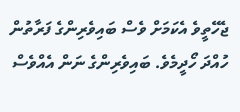ޖެހޭތީވެ އެކަމަށް ވެސް ބައިވެރިންގެ ފަރާތުން ހުއްދަ ހޯދީމެވެ. ބައިވެރިންގެ ނަން އެއްވެސް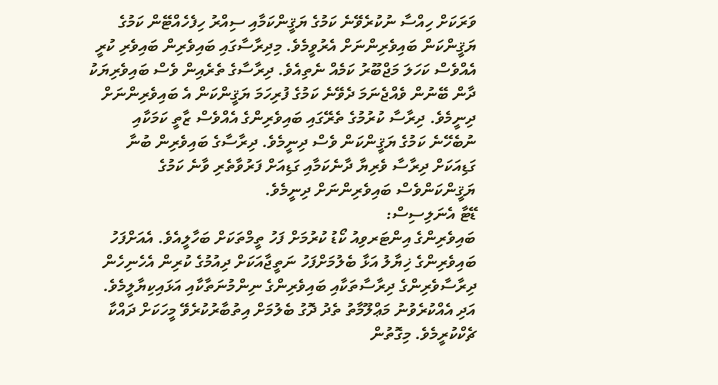ވަރަކަށް ހިއްސާ ނުކުރެވޭނެ ކަމުގެ ޔަޤީންކަމާއި ސިއްރު ހިފެހެއްޓޭން ކަމުގެ ޔަޤީންކަން ބައިވެރިންނަށް އެރުވީމެވެ. މިދިރާސާގައި ބައިވެރިން ބައިވެރި ކުރީ އެއްވެސް ކަހަލަ މަޖްބޫރު ކަމެއް ނެތިއެވެ. ދިރާސާގެ ތެރެއިން ވެސް ބައިވެރިޔަކު ދާން ބޭނުން ވެއްޖެނަމަ ދެވޭނެ ކަމުގެ ފުރިހަމަ ޔަޤީންކަން އެ ބައިވެރިންނަށް ދިނީމެވެ. ދިރާސާ ކުރުމުގެ ތެރޭގައި ބައިވެރިންގެ އެއްވެސް ޒާތީ ކަމަކާއި ނުބެހޭނެ ކަމުގެ ޔަޤީންކަން ވެސް ދިނީމެވެ. ދިރާސާގެ ބައިވެރިން ބުނާ ގަޑިއަކަށް ދިރާސާ ވެރިޔާ ދާނެކަމާއި ގަޑިއަށް ފަރުވާތެރި ވާނެ ކަމުގެ ޔަޤީންކަންވެސް ބައިވެރިންނަށް ދިނީމެވެ.
ޑޭޓާ އެނަލިސިސް:
ބައިވެރިންގެ އިންޓަރވިއު ކޯޑު ކުރުމަށް ފަހު ތީމްތަކަށް ބަހާލީއެވެ. އެއަށްފަހު ބައިވެރިންގެ ޚިޔާލު އަޅާ ބެލުމަށްފަހު ނަތީޖާއަކަށް ދިއުމުގެ ކުރިން އެހެނިހެން ދިރާސާވެރިންގެ ދިރާސާތަކާއި ބައިވެރިންގެ ނިންމުނަތާކާއި އަޅައިކިޔާލީމެވެ. އަދި އެއްކުރެވުނު މަޢްލޫމާތު ތެދު ދޮގު ބެލުމަށް އިތުބާރުކުރެވޭ މީހަކަށް ދައްކާ ޗެކްކުރީމެވެ. މިގޮތުން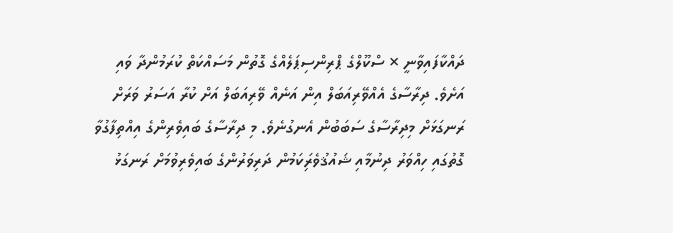ދައްކާފައިވާނީ × ސްކޫލްގެ ޕްރިންސިޕަލެއްގެ ގޮތުން މަސައްކަތް ކުރަމުންދާ ވައި އަށެވެ. ދިރާސާގެ އެއްވޭރިއަބަލް އިން އަނެއް ވޭރިއަބަލް އަށް ކުރާ އަސަރު ވަރަށް ރަނގަޅަށް މިދިރާސާގެ ސަބަބުން އެނގުނެވެ. މި ދިރާސާގެ ބައިވެރިންގެ އިއްތިފާގުވާ ގޮތުގައި ހިއްވަރު ދިނުމާއި ޝައުޤުވެރިަކަމުން ދަރިވަރުންގެ ބައިވެރިވުމަށް ރަނގަޅު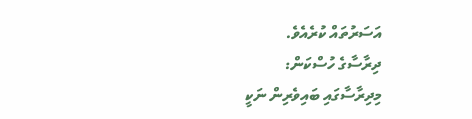އަސަރުތައް ކުރެއެވެ.
ދިރާސާގެ ހުސްކަން:
މިދިރާސާގައި ބައިވެރިން ނަކީ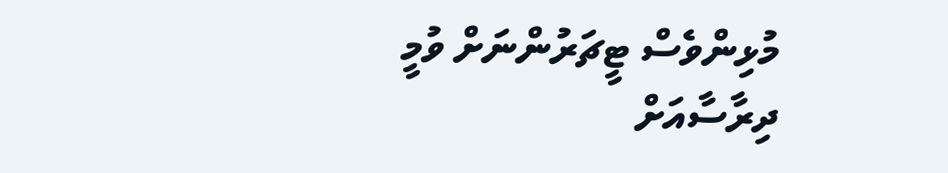މުޅިންވެސް ޓީޗަރުންނަށް ވުމީ ދިރާސާއަށް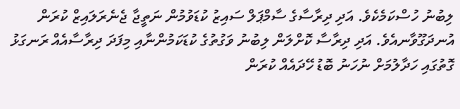ލިބުނު ހުސްކަމެކެވެ. އަދި ދިރާސާގެ ސާމްޕަލް ސައިޒު ކުޑަވުމުން ނަތީޖާ ޖެނެރަލައިޒް ކުރަން އުނދަގޫވާނއެވެ. އަދި ދިރާސާ ކޮށްލަން ލިބުނު ވަގުތުގެ ކުޑަކަމުންނާއި މިފަދަ ދިރާސާއެއް ރަނގަޅު ގޮތުގައި ހަދާލުމަށް ނުހަނު ބޮޑު ހޭދައެއް ކުރަން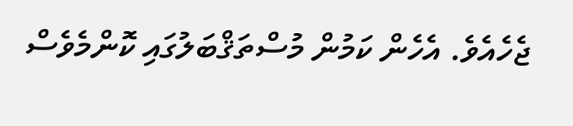ޖެހެއެވެ. އެހެން ކަމުން މުސްތަޤްބަލުގައި ކޮންމެވެސް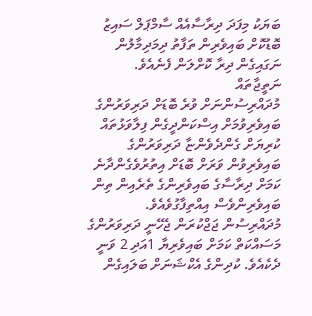ބަޔަކު މިފަދަ ދިރާސާއެއް ސާމްޕަލް ސައިޒު ބޮޑުކޮށް ބައިވެރިން ތަފާތު ދިމަދިމާލުން ނަގައިގެން ދިރާ ކޮށްލަން ފެނެއެވެ.
ނަތީޖާތައް
މުދައްރިސުންނަށް ވުރެ ބޮޑަށް ދަރިވަރުންގެ ބައިވެރިވުމަށް އިސްކަންދީގެން ފިލާވަޅުތައް ކުރިޔަށް ގެންދެވެންޏާ ދަރިވަރުންގެ ބައިވެރިވުން ވަރަށް ބޮޑަށް އިތުރުވެގެންދާނެ ކަމަށް ދިރާސާގެ ބައިވެރިންގެ ތެރެއިން ތިން ބައިވެރިންވެސް އިއްތިފާގުވެއެވެ. މުދައްރިސުން ޖަޖްކުރަން ޖެހޭނީ ދަރިވަރުންގެ މަސައްކަތް ކަމަށް ބައިވެރިޔާ 1އަދި 2 ވަނީ  ދެކެއެވެ. ކުދިންގެ އެކްޝަނަށް ބަލައިގެން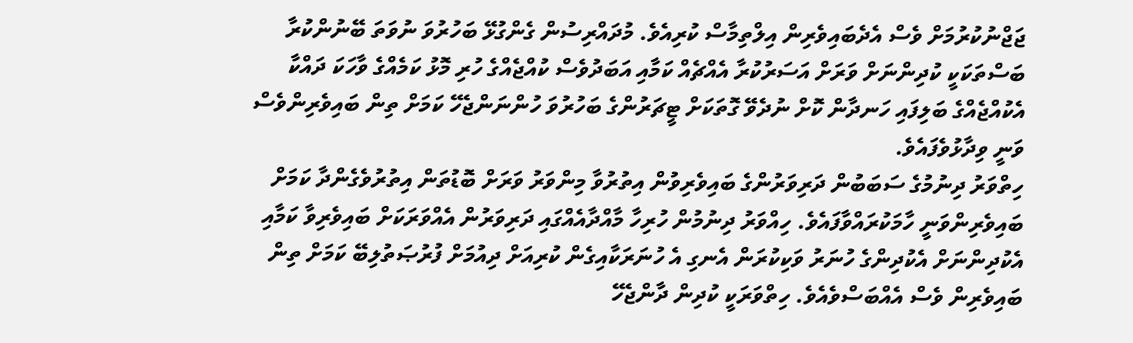ޖަޖްނުކުރުމަށް ވެސް އެދެބައިވެރިން އިލްތިމާސް ކުރިއެވެ. މުދައްރިސުން ގެންގުޅޭ ބަހުރުވަ ނުވަތަ ބޭނުންކުރާ ބަސްތަކަކީ ކުދިންނަށް ވަރަށް އަސަރުކުރާ އެއްޗެއް ކަމާއި އަބަދުވެސް ކުއްޖެއްގެ ހުރި މޮޅު ކަމެއްގެ ވާހަކަ ދައްކާ އެކުއްޖެއްގެ ބަލިފައި ހަނދާން ކޮށް ނުދެވޭ ގޮތަކަށް ޓީޗަރުންގެ ބަހުރުވަ ހުންނަންޖެހޭ ކަމަށް ތިން ބައިވެރިންވެސް ވަނީ ވިދާޅުވެފައެވެ.
ހިތްވަރު ދިނުމުގެ ސަބަބުން ދަރިވަރުންގެ ބައިވެރިވުން އިތުރުވާ މިންވަރު ވަރަށް ބޮޑުތަން އިތުރުވެގެންދާ ކަމަށް ބައިވެރިންވަނީ ހާމަކުރައްވާފައެވެ. ހިއްވަރު ދިނުމުން ހުރިހާ މާއްދާއެއްގައި ދަރިވަރުން އެއްވަރަކަށް ބައިވެރިވާ ކަމާއި އެކުދިންނަށް އެކުދިންގެ ހުނަރު ވަކިކުރަން އެނގި އެ ހުނަރަކާއިގެން ކުރިއަށް ދިއުމަށް ފުރުޞަތުލިބޭ ކަމަށް ތިން ބައިވެރިން ވެސް އެއްބަސްވެއެވެ. ހިތްވަރަކީ ކުދިން ދާންޖެހޭ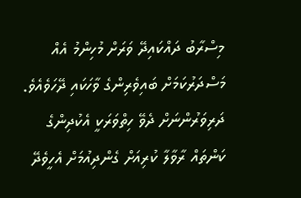މިސްރާބު ދައްކައިދޭ ވަރަށް މުހިންމު އެއް މަސްދަރުކަމަށް ބައިވެރިންގެ ވާހަކައި ދޭހަވެއެވެ. ދަރިވަރުންނަށް ދެވޭ ހިތްވަރަކީ އެކުދިންގެ ކަންތައް ރާވާލާ ކުރިއަށް ގެންދިއުމަށް އެހީވެދޭ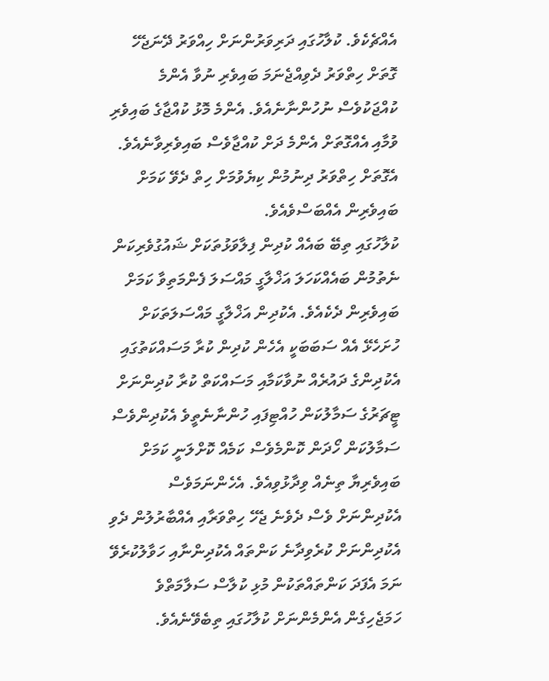އެއްޗެކެވެ. ކުލާހުގައި ދަރިވަރުންނަށް ހިއްވަރު ދޭނަޖެހޭ ގޮތަށް ހިތްވަރު ދެވިއްޖެނަމަ ބައިވެރި ނުވާ އެންމެ ކުއްޖަކުވެސް ނުހުންނާނެއެވެ. އެންމެ މޮޅު ކުއްޖާގެ ބައިވެރި ވުމާއި އެއްގޮތަށް އެންމެ ދަށް ކުއްޖާވެސް ބައިވެރިވާނެއެވެ. އެގޮތަށް ހިތްވަރު ދިނުމުން ކިޔެވުމަށް ހިތް ދެވޭ ކަމަށް ބައިވެރިން އެއްބަސްވެއެވެ.
ކުލާހުގައި ތިބޭ ބައެއް ކުދިން ފިލާވަޅުތަކަށް ޝައުގުވެރިކަން ނެތުމުން ބައެއްކަހަލަ އަޚްލާގީ މައްސަލަ ފެންމަތިވާ ކަމަށް ބައިވެރިން ދެކެއެވެ. އެކުދިން އަޚްލާގީ މައްސަލަތަކަށް ހުށަހެޅޭ އެއް ސަބަބަކީ އެހެން ކުދިން ކުރާ މަސައްކަތުގައި އެކުދިންގެ ދައުރެއް ނުވާކަމާއި މަސައްކަތް ކުރާ ކުދިންނަށް ޓީޗަރުގެ ސަމާލުކަން ހުއްޓިފައި ހުންނާނެތީވެ އެކުދިންވެސް ސަމާލުކަން ހޯދަން ކޮންމެވެސް ކަމެއް ކޮށްލަނީ ކަމަށް ބައިވެރިޔާ ތިނެއް ވިދާޅުވިއެވެ. އެހެންނަމަވެސް އެކުދިންނަށް ވެސް ދެވެނެ ޖެހޭ ހިތްވަރާއި އެއްބާރުލުން ދެވި އެކުދިންނަށް ކުރެވިދާނެ ކަންތައް އެކުދިންނާއި ހަވާލުކުރެވޭ ނަމަ އެފަދަ ކަންތައްތަކުން މުޅި ކުލާސް ސަލާމަތްވެ ހަމަޖެހިގެން އެންމެންނަށް ކުލާހުގައި ތިބެވޭނެއެވެ.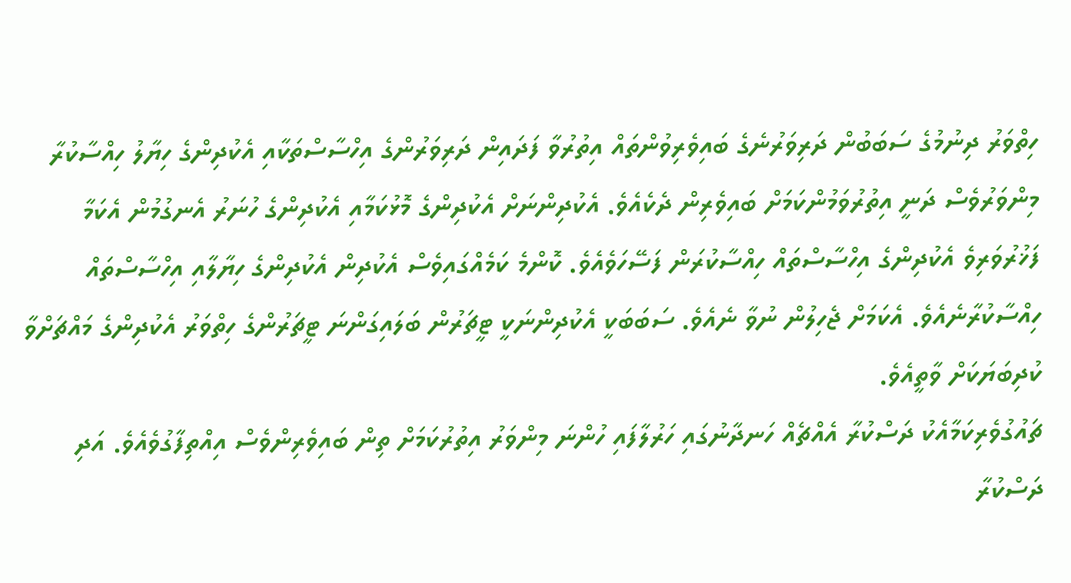ހިތްވަރު ދިނުމުގެ ސަބަބުން ދަރިވަރުނެގެ ބައިވެރިވުންތައް އިތުރުވާ ފަދައިން ދަރިވަރުންގެ އިހްސާސްތަކާއި އެކުދިންގެ ހިޔާލު ހިއްސާކުރާ މިންވަރުވެސް ދަނީ އިތުރުވަމުންކަމަށް ބައިވެރިން ދެކެއެވެ. އެކުދިންނަށް އެކުދިންގެ މޮޅުކަމާއި އެކުދިންގެ ހުނަރު އެނގުމުން އެކަމާ ފަޚުރުވަރިވެ އެކުދިންގެ އިހްސާސްތައް ހިއްސާކުރަން ފަސޭހަވެއެވެ. ކޮންމެ ކަމެއްގައިވެސް އެކުދިން އެކުދިންގެ ހިޔާލާއި އިހްސާސްތައް ހިއްސާކުރާނެއެވެ. އެކަމަށް ޖެހިލުން ނުވާ ނެއެވެ. ސަބަބަކީ އެކުދިންނަކީ ޓީޗަރުން ބަލައިގަންނަ ޓީޗަރުންގެ ހިތްވަރު އެކުދިންގެ މައްޗަށްވާ ކުދިބަޔަކަށް ވާތީއެވެ.
ޗައުގުވެރިކަމާއެކު ދަސްކުރާ އެއްޗެއް ހަނދާނުގައި ހަރުލާފައި ހުންނަ މިންވަރު އިތުރުކަމަށް ތިން ބައިވެރިންވެސް އިއްތިފާގުވެއެވެ. އަދި ދަސްކުރާ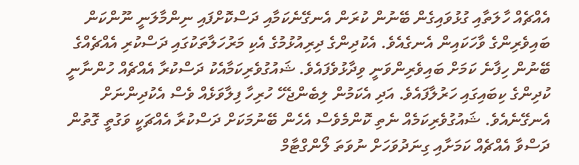އެއްޗެއް ހާލަތާއި ގުޅުވައިގެން ބޭނުން ކުރަން އެނގޭނެކަމާއި ދަސްކޮށްފައި ނިންމާލަނީ ނޫންކަން ބައިވެރިންގެ ވާހަކައިން އެނގެއެވެ. އެކުދިންގެ ދިރިއުޅުމުގެ އެކި މަރުހަލާތަކުގައި ދަސްކުރި އެއްޗެއްގެ ބޭނުން ހިފާނެ ކަމަށް ބައިވެރިންވަނީ ވިދާޅުވެފައެވެ. ޝައުގުވެރިކަމާއެކު ދަސްކުރާ އެއްޗެއް ހުންނާނީ ކުދިންގެ ކިބައިގައި ހަރުލާފައެވެ. އަދި އެކަމުން ލިބެންޖެހޭ ހުރިހާ ފިލާވަޅެއް ވެސް އެކުދިންނަށް އެނގޭނެއެވެ. ޝައުގުވެރިކަމެއް ނެތި ކޮންމެވެސް އެހެން ބޭނުމަކަށް ދަސްކުރާ އެއްޗަކީ ވަގުތީ ގޮތުން ދަސްވާ އެއްޗެއް ކަމަށާއި ގިނަދުވަހަށް ނުވަތަ ލޯންގްޓާމް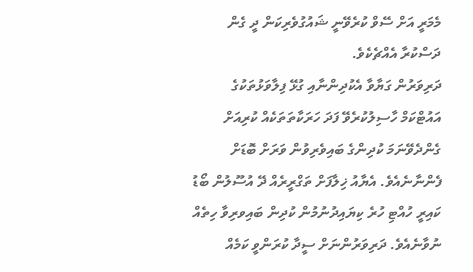މެމަރީ އަށް ސޭވް ކުރެވޭނީ ޝައުގުވެރިކަން ދީ ގެން ދަސްކުރާ އެއްޗެކެވެ.
ދަރިވަރުން ގަޔާވާ އެކުދިންނާއި ގުޅޭ ފިލާވަޅުތަކުގެ އައުޓްކަމް ހާސިލުކުރެވޭ ފަދަ ހަރަކާތަތަކެއް ކުރިއަށް ގެންދެވޭނަމަ ކުދިންގެ ބައިވެރިވުން ވަރަށް ބޮޑަށް ފެންނާނެއެވެ. އެޔާއު ޚިލާފަށް ތަގްރީރެއް ދޭ އުސޫލުން ބޯޑު ކައިރީ ހުއްޓި ހުރެ ކިޔައިދުނުމުން ކުދިން ބައިވރިވާ ހިތެއް ނުވާނެއެވެ. ދަރިވަރުންނަށް ސީދާ ކުރަންވީ ކަމެއް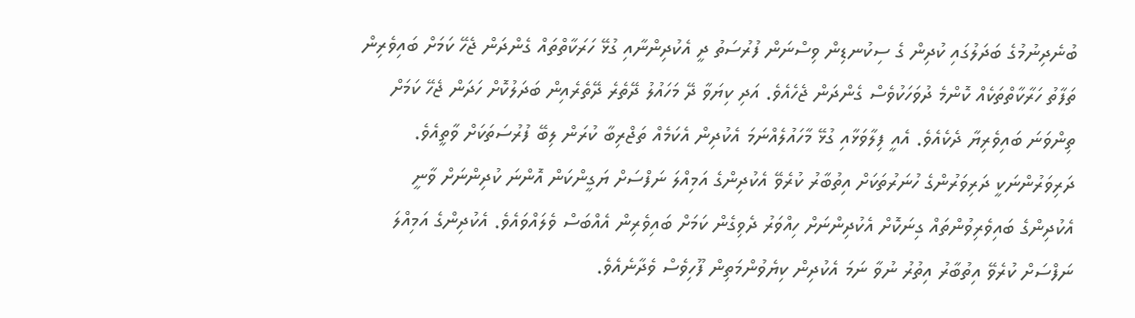ބުނެދިނުމުގެ ބަދަލުގައި ކުދިން ގެ ސިކުނޑިން ވިސްނަން ފުރުސަތު ދީ އެކުދިންނާއި ގުޅޭ ހަރަކާތްތައް ގެންދަން ޖެހޭ ކަމަށް ބައިވެރިން ތަފާތު ހަރާކާތްތަކެއް ކޮންމެ ދުވަހަކުވެސް ގެންދަން ޖެހެއެވެ. އަދި ކިޔަވާ ދޭ މަހައުލު ދޭތެރެ ދޭތެރެއިން ބަދަލުކޮށް ހަދަން ޖެހޭ ކަމަށް ތިންވަނަ ބައިވެރިޔާ ދެކެއެވެ. އެއީ ފިލާވަޅާއި ގުޅޭ މާހައުލެއްނަމަ އެކުދިން އެކަމެއް ތަޖްރިބާ ކުރަން ލިބޭ ފުރުސަތަކަށް ވާތީއެވެ.
ދަރިވަރުންނަކީ ދަރިވަރުންގެ ހުނަރުތަކަށް އިތުބާރު ކުރެވޭ އެކުދިންގެ އަމިއްލަ ނަފްސަށް ޔަގީންކަން އޮންނަ ކުދިންނަށް ވާނީ އެކުދިންގެ ބައިވެރިވުންތައް ގިނަކޮށް އެކުދިންނަށް ހިއްވަރު ދެވިގެން ކަމަށް ބައިވެރިން އެއްބަސް ވެލައްވައެވެ. އެކުދިންގެ އަމިއްލަ ނަފްސަށް ކުރެވޭ އިތުބާރު އިތުރު ނުވާ ނަމަ އެކުދިން ކިޔެވުންމަތިން ފޫހިވެސް ވެދާނެއެވެ.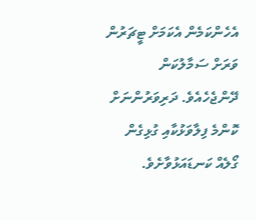އެހެންކަމެން އެކަމަށް ޓީޗަރުން ވަރަށް ސަމާލުކަން ދޭންޖެހެއެވެ. ދަރިވަރުންނަށް ކޮންމެ ފިލާވަޅުކާއި ގުޅިގެން ގޯލެއް ކަނޑައަޅުވާށެވެ.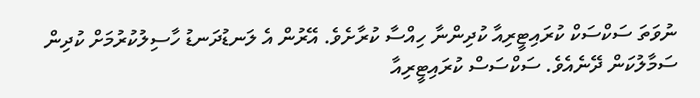ނުވަތަ ސަކްސަކް ކުރައިޓީރިއާ ކުދިންނާ ހިއްސާ ކުރާށެވެ. އޭރުން އެ ލަނޑުދަނޑު ހާސިލުކުރުމަށް ކުދިން ސަމާލުކަން ދޭނެއެވެ. ސަކްސަސް ކުރައިޓީރިއާ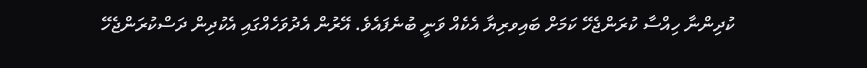ކުދިންނާ ހިއްސާ ކުރަންޖެހޭ ކަމަށް ބައިވރިޔާ އެކެއް ވަނީ ބުނެފައެވެ. އޭރުން އެދުވަހެއްގައި އެކުދިން ދަސްކުރަންޖެހޭ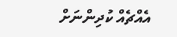އެއްޗެއް ކުދިންނަށް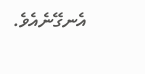އެނގޭނެއެވެ.